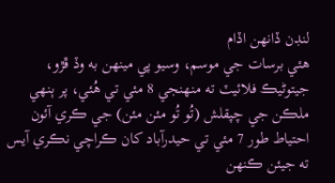لنڊن ڏانهن اڏام
ھئي برسات جي موسم، وسيو پي مينھن به وڏ ڦڙو،
جيتوڻيڪ فلائيٽ ته منھنجي 8 مئي تي ھُئي، پر ٻنھي ملڪن جي چپقلش (تُو تُو مئن مئن) جي ڪري آئون احتياط طور 7 مئي تي حيدرآباد کان ڪراچي نڪري آيس ته جيئن ڪنھن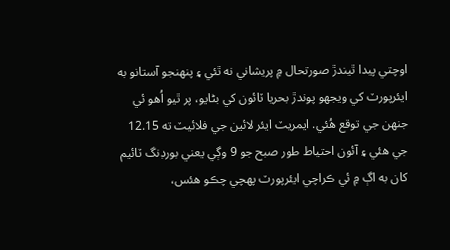اوچتي پيدا ٿيندڙ صورتحال ۾ پريشاني نه ٿئي ۽ پنھنجو آستانو به ايئرپورٽ کي ويجھو پوندڙ بحريا ٽائون کي بڻايو، پر ٿيو اُھو ئي جنھن جي توقع ھُئي. ايمريٽ ايئر لائين جي فلائيٽ ته 12.15 جي ھئي ۽ آئون احتياط طور صبح جو 9 وڳي يعني بورڊنگ ٽائيم کان به اڳ ۾ ئي ڪراچي ايئرپورٽ پھچي چڪو ھئس،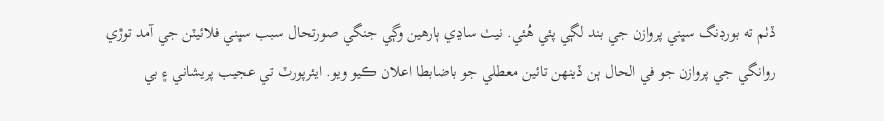ڏٺم ته بورڊنگ سڀني پروازن جي بند لڳي پئي ھُئي. نيٺ ساڍي ٻارھين وڳي جنگي صورتحال سبب سڀني فلائيٽن جي آمد توڙي روانگي جي پروازن جو في الحال ٻن ڏينھن تائين معطلي جو باضابطا اعلان ڪيو ويو. ايئرپورٽ تي عجيب پريشاني ۽ بي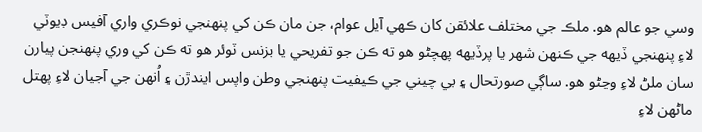وسي جو عالم ھو. ملڪ جي مختلف علائقن کان ڪھي آيل عوام، جن مان ڪن کي پنھنجي نوڪري واري آفيس ڊيوٽي لاءِ پنھنجي ڏيھه جي ڪنھن شھر يا پرڏيھه پھچڻو ھو ته ڪن جو تفريحي يا بزنس ٽوئر ھو ته ڪن کي وري پنھنجن پيارن سان ملڻ لاءِ وڃڻو ھو. ساڳي صورتحال ۽ بي چيني جي ڪيفيت پنھنجي وطن واپس ايندڙن ۽ اُنھن جي آجيان لاءِ پھتل ماڻھن لاءِ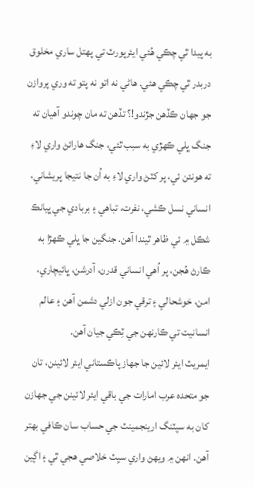به پيدا ٿي چڪي ھُئي ايئرپورٽ تي پھتل ساري مخلوق دربدر ٿي چڪي ھئي. ھاڻي نه اتو نه پتو ته وري پروازن جو جھان ڪڏھن جڙندو!؟ تڏھن ته مان چوندو آھيان ته جنگ ڀلي ڪھڙي به سبب ٿئي، جنگ ھارائڻ واري لاءِ ته ھونئن ئي، پر کٽڻ واري لاءِ به اُن جا نتيجا پريشاني، انساني نسل ڪشي، نفرت، تباھي ۽ بربادي جي ڀيانڪ شڪل ۾ ئي ظاھر ٿيندا آھن. جنگين جا ڀلي ڪھڙا به ڪارڻ ھُجن، پر اُھي انساني قدرن، آدرشن، ڀائيچاري، امن، خوشحالي ۽ ترقي جون ازلي دشمن آھن ۽ عالم انسانيت تي ڪارنھن جي ٽِڪي جيان آھن.
ايمريٽ ايئر لائين جا جھاز پاڪستاني ايئر لائينن، تان جو متحده عرب امارات جي باقي ايئر لائينن جي جھازن کان به سيِٽنگ ارينجمينٽ جي حساب سان ڪافي بھتر آھن. انھن ۾ ويھڻ واري سيِٽ خلاصي ھجي ٿي ۽ اڳين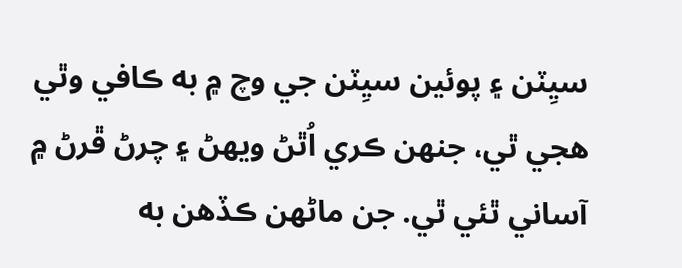سيِٽن ۽ پوئين سيِٽن جي وچ ۾ به ڪافي وٿي ھجي ٿي، جنھن ڪري اُٿڻ ويھڻ ۽ چرڻ ڦرڻ ۾ آساني ٿئي ٿي. جن ماڻھن ڪڏھن به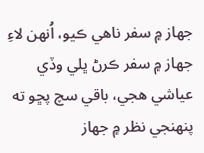جھاز ۾ سفر ناھي ڪيو، اُنھن لاءِ جھاز ۾ سفر ڪرڻ ڀلي وڏي عياشي ھجي، باقي سچ پڇو ته پنھنجي نظر ۾ جھاز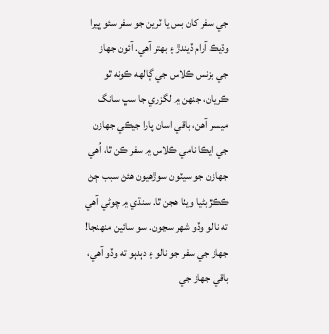جي سفر کان بس يا ٽرين جو سفر سئو ڀيرا وڌيڪ آرام ڏيندڙ ۽ بھتر آھي. آئون جھاز جي بزنس ڪلاس جي ڳالھه ڪونه ٿو ڪريان، جنھن ۾ لگزري جا سڀ سانگ ميسر آھن، باقي اسان پارا جيڪي جھازن جي ايڪا نامي ڪلاس ۾ سفر ڪن ٿا، اُھي جھازن جو سيٽون سوڙھيون ھئڻ سبب ڄڻ ڪڪڙ بڻيا ويٺا ھجن ٿا. سنڌي ۾ چوڻي آھي ته نالو وڏو شهر سڃون. سو سائين منھنجا! جھاز جي سفر جو نالو ۽ دٻدٻو ته وڏو آھي، باقي جھاز جي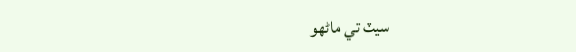سيٽ تي ماڻھو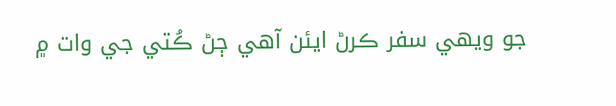جو ويھي سفر ڪرڻ ايئن آھي ڄڻ ڪُتي جي وات ۾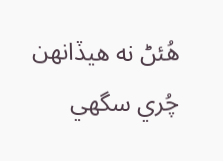ھُئڻ نه ھيڏانھن چُري سگھي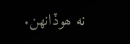نه ھوڏانھن.